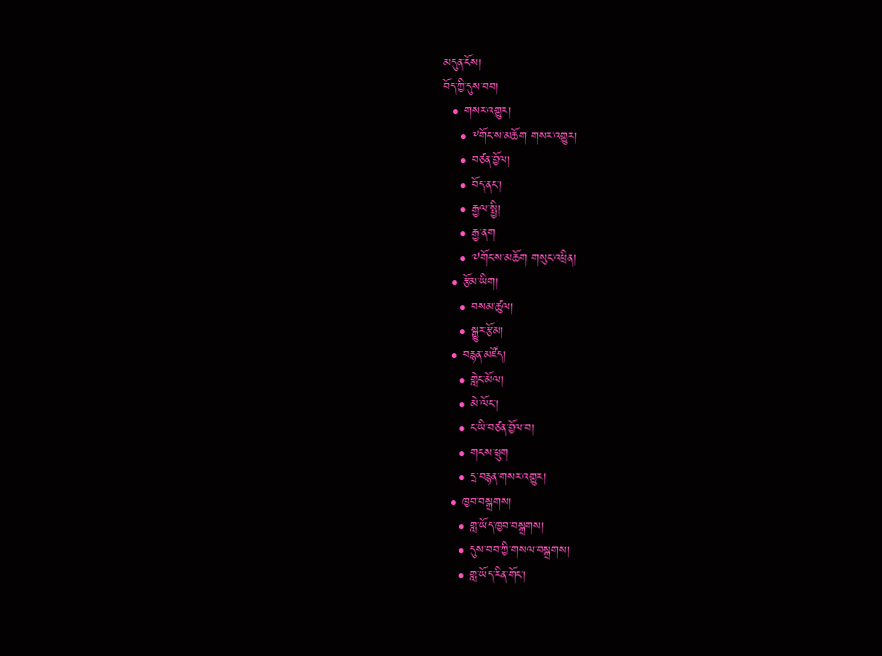མདུན་ངོས།
བོད་ཀྱི་དུས་བབ།
  • གསར་འགྱུར།
    • ༸གོང་ས་མཆོག གསར་འགྱུར།
    • བཙན་བྱོལ།
    • བོད་ནང་།
    • རྒྱལ་སྤྱི།
    • རྒྱ་ནག
    • ༧གོང་ས་མཆོག གསུང་འཕྲིན།
  • རྩོམ་ཡིག།
    • བསམ་ཚུལ།
    • སྒྱུར་རྩོམ།
  • བརྙན་མཛོད།
    • གླེང་མོལ།
    • མེ་ལོང་།
    • ང་ཡི་བཙན་བྱོལ་བ།
    • གངས་ཕྲུག
    • དྲ་བརྙན་གསར་འགྱུར།
  • ཁྱབ་བསྒྲགས།
    • གླ་ཡོད་ཁྱབ་བསྒྲགས།
    • དུས་བབ་ཀྱི་གསལ་བསྒྲགས།
    • གླ་ཡོད་རིན་གོང་།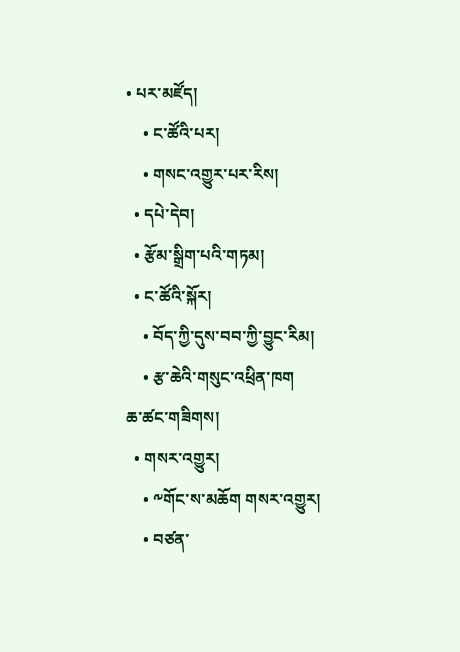• པར་མཛོད།
    • ང་ཚོའི་པར།
    • གསང་འགྱུར་པར་རིས།
  • དཔེ་དེབ།
  • རྩོམ་སྒྲིག་པའི་གཏམ།
  • ང་ཚོའི་སྐོར།
    • བོད་ཀྱི་དུས་བབ་ཀྱི་བྱུང་རིམ།
    • རྩ་ཆེའི་གསུང་འཕྲིན་ཁག
ཆ་ཚང་གཟིགས།
  • གསར་འགྱུར།
    • ༸གོང་ས་མཆོག གསར་འགྱུར།
    • བཙན་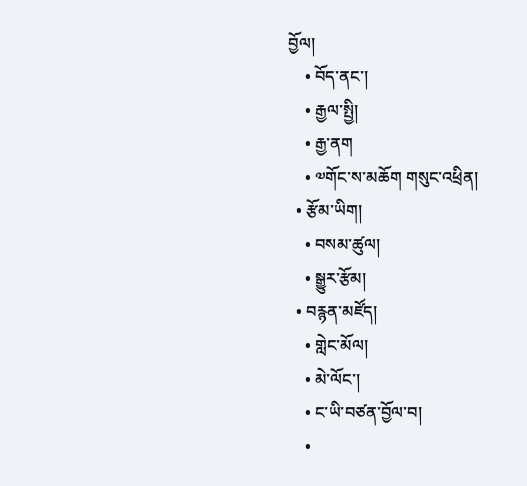བྱོལ།
    • བོད་ནང་།
    • རྒྱལ་སྤྱི།
    • རྒྱ་ནག
    • ༧གོང་ས་མཆོག གསུང་འཕྲིན།
  • རྩོམ་ཡིག།
    • བསམ་ཚུལ།
    • སྒྱུར་རྩོམ།
  • བརྙན་མཛོད།
    • གླེང་མོལ།
    • མེ་ལོང་།
    • ང་ཡི་བཙན་བྱོལ་བ།
    •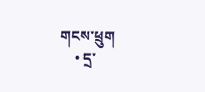གངས་ཕྲུག
    • དྲ་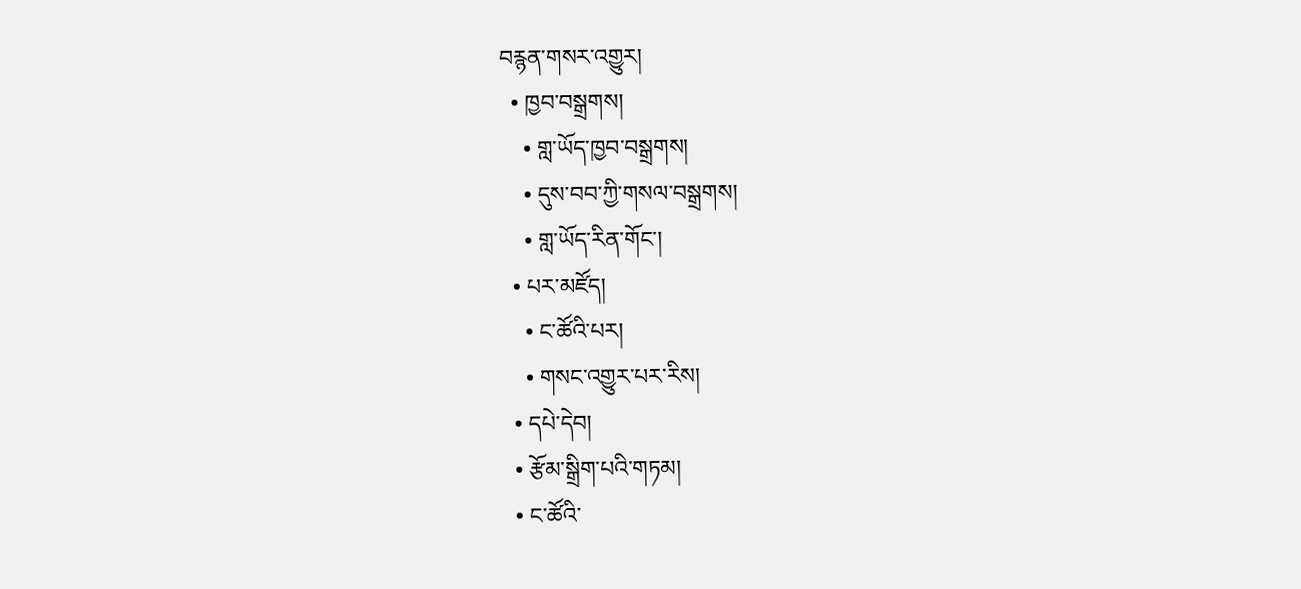བརྙན་གསར་འགྱུར།
  • ཁྱབ་བསྒྲགས།
    • གླ་ཡོད་ཁྱབ་བསྒྲགས།
    • དུས་བབ་ཀྱི་གསལ་བསྒྲགས།
    • གླ་ཡོད་རིན་གོང་།
  • པར་མཛོད།
    • ང་ཚོའི་པར།
    • གསང་འགྱུར་པར་རིས།
  • དཔེ་དེབ།
  • རྩོམ་སྒྲིག་པའི་གཏམ།
  • ང་ཚོའི་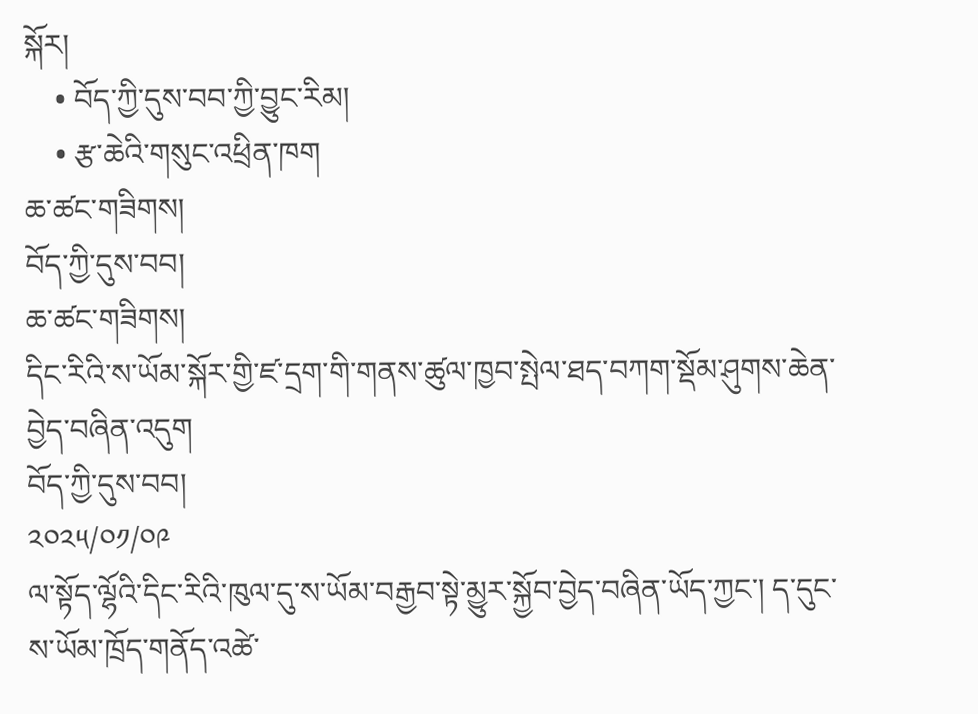སྐོར།
    • བོད་ཀྱི་དུས་བབ་ཀྱི་བྱུང་རིམ།
    • རྩ་ཆེའི་གསུང་འཕྲིན་ཁག
ཆ་ཚང་གཟིགས།
བོད་ཀྱི་དུས་བབ།
ཆ་ཚང་གཟིགས།
དིང་རིའི་ས་ཡོམ་སྐོར་གྱི་ཛ་དྲག་གི་གནས་ཚུལ་ཁྱབ་སྤེལ་ཐད་བཀག་སྡོམ་ཤུགས་ཆེན་བྱེད་བཞིན་འདུག
བོད་ཀྱི་དུས་བབ།
༢༠༢༥/༠༡/༠༩
ལ་སྟོད་ལྷོའི་དིང་རིའི་ཁུལ་དུ་ས་ཡོམ་བརྒྱབ་སྟེ་མྱུར་སྐྱོབ་བྱེད་བཞིན་ཡོད་ཀྱང་། ད་དུང་ས་ཡོམ་ཁྲོད་གནོད་འཚེ་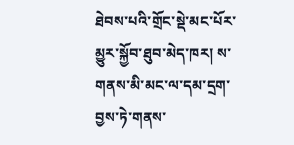ཐེབས་པའི་གྲོང་སྡེ་མང་པོར་མྱུར་སྐྱོབ་ཐུབ་མེད་ཁར། ས་གནས་མི་མང་ལ་དམ་དྲག་བྱས་ཏེ་གནས་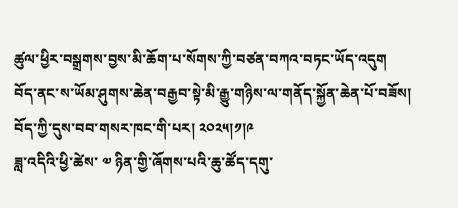ཚུལ་ཕྱིར་བསྒྲགས་བྱས་མི་ཆོག་པ་སོགས་ཀྱི་བཙན་བཀའ་བཏང་ཡོད་འདུག
བོད་ནང་ས་ཡོམ་ཤུགས་ཆེན་བརྒྱབ་སྟེ་མི་རྒྱུ་གཉིས་ལ་གནོད་སྐྱོན་ཆེན་པོ་བཟོས། བོད་ཀྱི་དུས་བབ་གསར་ཁང་གི་པར། ༢༠༢༥།༡།༩
ཟླ་འདིའི་ཕྱི་ཚེས་ ༧ ཉིན་གྱི་ཞོགས་པའི་ཆུ་ཚོད་དགུ་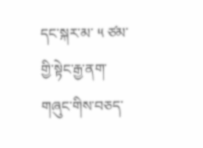དང་སྐར་མ་ ༥ ཙམ་གྱི་སྟེང་རྒྱ་ནག་གཞུང་གིས་བཅད་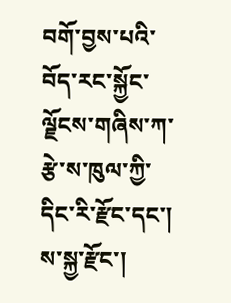བགོ་བྱས་པའི་བོད་རང་སྐྱོང་ལྗོངས་གཞིས་ཀ་རྩེ་ས་ཁུལ་ཀྱི་དིང་རི་རྫོང་དང་། ས་སྐྱ་རྫོང་།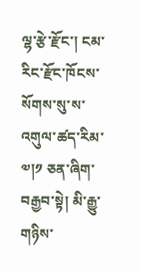ལྷ་རྩེ་རྫོང་། ངམ་རིང་རྫོང་ཁོངས་སོགས་སུ་ས་འགུལ་ཚད་རིམ་ ༧།༡ ཅན་ཞིག་བརྒྱབ་སྟེ། མི་རྒྱུ་གཉིས་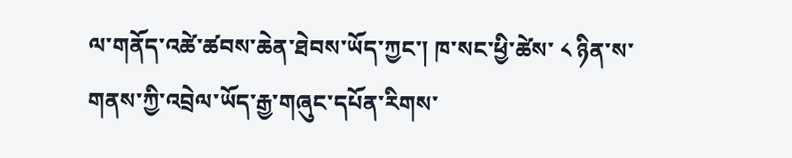ལ་གནོད་འཚེ་ཚབས་ཆེན་ཐེབས་ཡོད་ཀྱང་། ཁ་སང་ཕྱི་ཚེས་ ༨ ཉིན་ས་གནས་ཀྱི་འབྲེལ་ཡོད་རྒྱ་གཞུང་དཔོན་རིགས་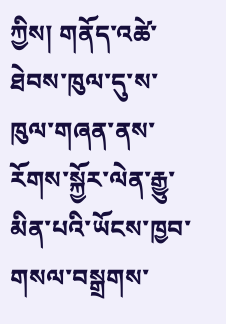ཀྱིས། གནོད་འཚེ་ཐེབས་ཁུལ་དུ་ས་ཁུལ་གཞན་ནས་རོགས་སྐྱོར་ལེན་རྒྱུ་མིན་པའི་ཡོངས་ཁྱབ་གསལ་བསྒྲགས་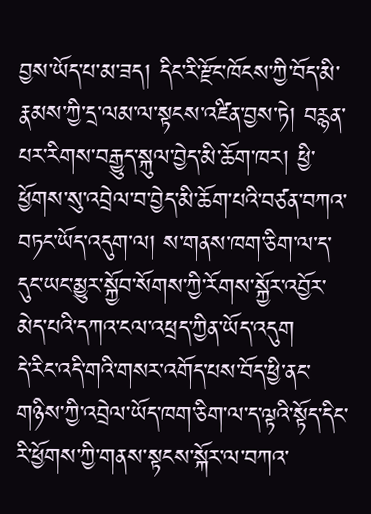བྱས་ཡོད་པ་མ་ཟད། དིང་རི་རྫོང་ཁོངས་ཀྱི་བོད་མི་རྣམས་ཀྱི་དྲ་ལམ་ལ་སྟངས་འཛིན་བྱས་ཏེ། བརྙན་པར་རིགས་བརྒྱུད་སྐུལ་བྱེད་མི་ཆོག་ཁར། ཕྱི་ཕྱོགས་སུ་འབྲེལ་བ་བྱེད་མི་ཆོག་པའི་བཙན་བཀའ་བཏང་ཡོད་འདུག་ལ། ས་གནས་ཁག་ཅིག་ལ་ད་དུང་ཡང་མྱུར་སྐྱོབ་སོགས་ཀྱི་རོགས་སྐྱོར་འབྱོར་མེད་པའི་དཀའ་ངལ་འཕྲད་ཀྱིན་ཡོད་འདུག
དེ་རིང་འདི་གའི་གསར་འགོད་པས་བོད་ཕྱི་ནང་གཉིས་ཀྱི་འབྲེལ་ཡོད་ཁག་ཅིག་ལ་ད་ལྟའི་སྟོད་དིང་རི་ཕྱོགས་ཀྱི་གནས་སྟངས་སྐོར་ལ་བཀའ་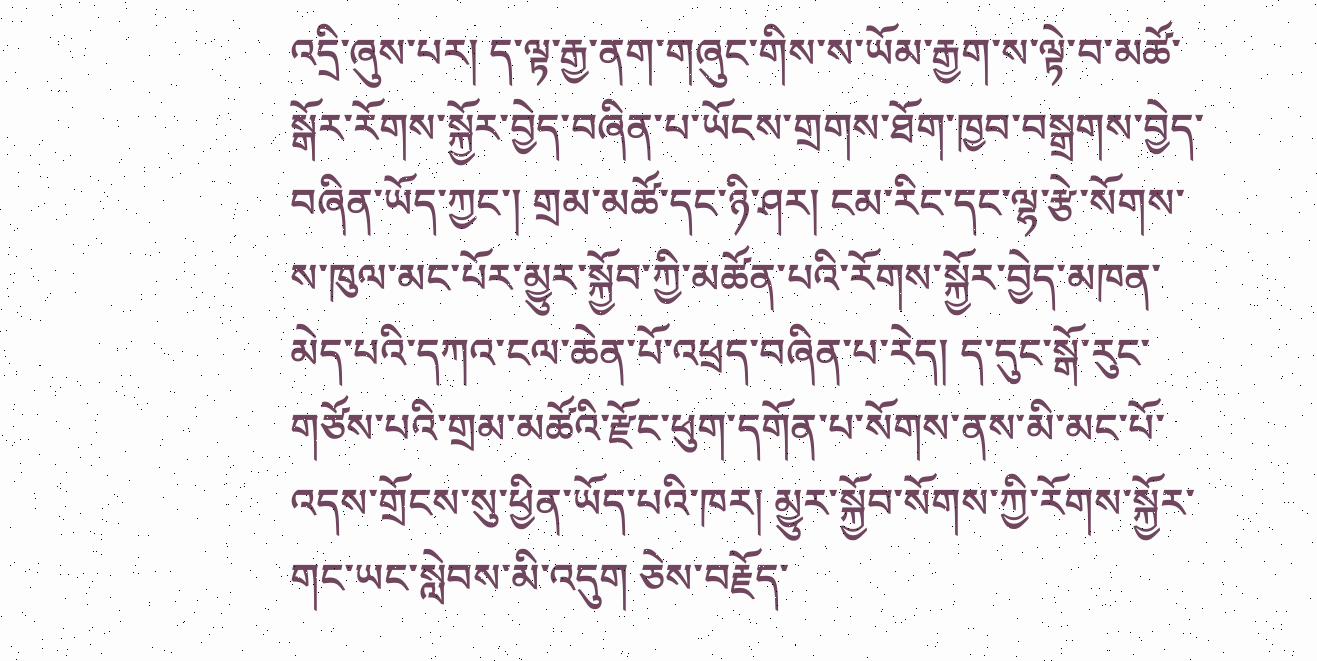འདྲི་ཞུས་པར། ད་ལྟ་རྒྱ་ནག་གཞུང་གིས་ས་ཡོམ་རྒྱག་ས་ལྟེ་བ་མཚོ་སྒོར་རོགས་སྐྱོར་བྱེད་བཞིན་པ་ཡོངས་གྲགས་ཐོག་ཁྱབ་བསྒྲགས་བྱེད་བཞིན་ཡོད་ཀྱང་། གྲམ་མཚོ་དང་ཉི་ཤར། ངམ་རིང་དང་ལྷ་རྩེ་སོགས་ས་ཁུལ་མང་པོར་མྱུར་སྐྱོབ་ཀྱི་མཚོན་པའི་རོགས་སྐྱོར་བྱེད་མཁན་མེད་པའི་དཀའ་ངལ་ཆེན་པོ་འཕྲད་བཞིན་པ་རེད། ད་དུང་སྒོ་རུང་གཙོས་པའི་གྲམ་མཚོའི་རྫོང་ཕུག་དགོན་པ་སོགས་ནས་མི་མང་པོ་འདས་གྲོངས་སུ་ཕྱིན་ཡོད་པའི་ཁར། མྱུར་སྐྱོབ་སོགས་ཀྱི་རོགས་སྐྱོར་གང་ཡང་སླེབས་མི་འདུག ཅེས་བརྗོད་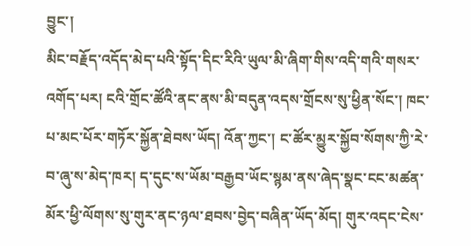བྱུང་།
མིང་བརྗོད་འདོད་མེད་པའི་སྟོད་དིང་རིའི་ཡུལ་མི་ཞིག་གིས་འདི་གའི་གསར་འགོད་པར། ངའི་གྲོང་ཚོའི་ནང་ནས་མི་བདུན་འདས་གྲོངས་སུ་ཕྱིན་སོང་། ཁང་པ་མང་པོར་གཏོར་སྐྱོན་ཐེབས་ཡོད། འོན་ཀྱང་། ང་ཚོར་མྱུར་སྐྱོབ་སོགས་ཀྱི་རེ་བ་ཞུ་ས་མེད་ཁར། ད་དུང་ས་ཡོམ་བརྒྱབ་ཡོང་སྙམ་ནས་ཞེད་སྣང་ངང་མཚན་མོར་ཕྱི་ལོགས་སུ་གུར་ནང་ཉལ་ཐབས་བྱེད་བཞིན་ཡོད་མོད། གུར་འདང་ངེས་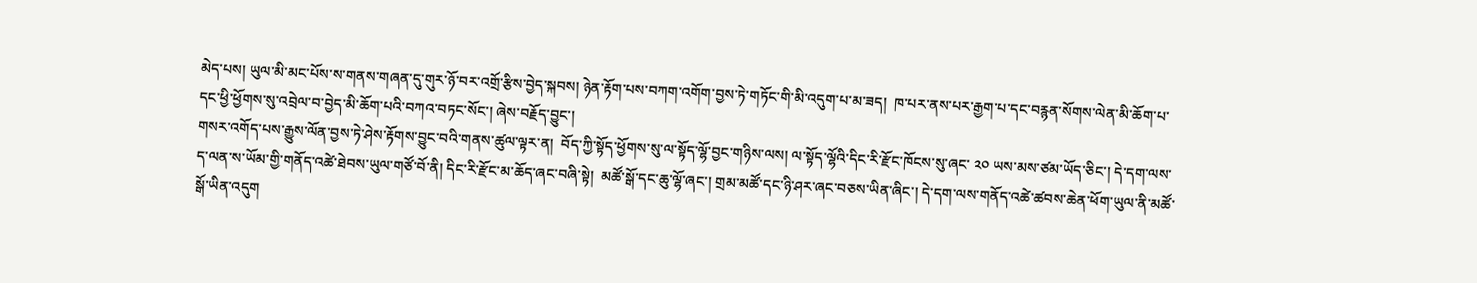མེད་པས། ཡུལ་མི་མང་པོས་ས་གནས་གཞན་དུ་གུར་ཉོ་བར་འགྲོ་རྩིས་བྱེད་སྐབས། ཉེན་རྟོག་པས་བཀག་འགོག་བྱས་ཏེ་གཏོང་གི་མི་འདུག་པ་མ་ཟད།  ཁ་པར་ནས་པར་རྒྱག་པ་དང་བརྙན་སོགས་ལེན་མི་ཆོག་པ་དང་ཕྱི་ཕྱོགས་སུ་འབྲེལ་བ་བྱེད་མི་ཆོག་པའི་བཀའ་བཏང་སོང་། ཞེས་བརྗོད་བྱུང་།
གསར་འགོད་པས་རྒྱུས་ལོན་བྱས་ཏེ་ཤེས་རྟོགས་བྱུང་བའི་གནས་ཚུལ་ལྟར་ན།  བོད་ཀྱི་སྟོད་ཕྱོགས་སུ་ལ་སྟོད་ལྷོ་བྱང་གཉིས་ལས། ལ་སྟོད་ལྷོའི་དིང་རི་རྫོང་ཁོངས་སུ་ཞང་ ༢༠ ཡས་མས་ཙམ་ཡོད་ཅིང་། དེ་དག་ལས་ད་ལན་ས་ཡོམ་གྱི་གནོད་འཚེ་ཐེབས་ཡུལ་གཙོ་བོ་ནི། དིང་རི་རྫོང་མ་ཆོད་ཞང་བཞི་སྟེ།  མཚོ་སྒོ་དང་ཆུ་ལྷོ་ཞང་། གྲམ་མཚོ་དང་ཉི་ཤར་ཞང་བཅས་ཡིན་ཞིང་། དེ་དག་ལས་གནོད་འཚེ་ཚབས་ཆེན་ཕོག་ཡུལ་ནི་མཚོ་སྒོ་ཡིན་འདུག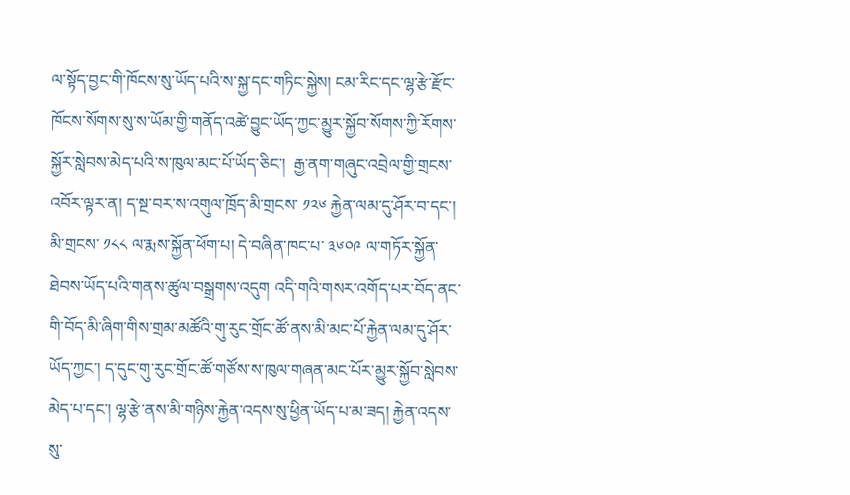ལ་སྟོད་བྱང་གི་ཁོངས་སུ་ཡོད་པའི་ས་སྐྱ་དང་གཏིང་སྐྱེས། ངམ་རིང་དང་ལྷ་རྩེ་རྫོང་ཁོངས་སོགས་སུ་ས་ཡོམ་གྱི་གནོད་འཚེ་བྱུང་ཡོད་ཀྱང་མྱུར་སྐྱོབ་སོགས་ཀྱི་རོགས་སྐྱོར་སླེབས་མེད་པའི་ས་ཁུལ་མང་པོ་ཡོད་ཅིང་།  རྒྱ་ནག་གཞུང་འབྲེལ་གྱི་གྲངས་འབོར་ལྟར་ན། ད་སྔ་བར་ས་འགུལ་ཁྲོད་མི་གྲངས་ ༡༢༦ རྐྱེན་ལམ་དུ་ཤོར་བ་དང་། མི་གྲངས་ ༡༨༨ ལ་རྨས་སྐྱོན་ཕོག་པ། དེ་བཞིན་ཁང་པ་ ༣༦༠༩ ལ་གཏོར་སྐྱོན་ཐེབས་ཡོད་པའི་གནས་ཚུལ་བསྒྲགས་འདུག འདི་གའི་གསར་འགོད་པར་བོད་ནང་གི་བོད་མི་ཞིག་གིས་གྲམ་མཚོའི་གུ་རུང་གྲོང་ཚོ་ནས་མི་མང་པོ་རྐྱེན་ལམ་དུ་ཤོར་ཡོད་ཀྱང་། ད་དུང་གུ་རུང་གྲོང་ཚོ་གཙོས་ས་ཁུལ་གཞན་མང་པོར་མྱུར་སྐྱོབ་སླེབས་མེད་པ་དང་། ལྷ་རྩེ་ནས་མི་གཉིས་རྐྱེན་འདས་སུ་ཕྱིན་ཡོད་པ་མ་ཟད། རྐྱེན་འདས་སུ་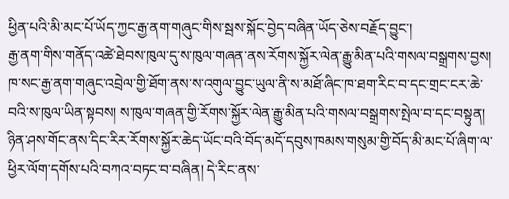ཕྱིན་པའི་མི་མང་པོ་ཡོད་ཀྱང་རྒྱ་ནག་གཞུང་གིས་སྦས་སྐོང་བྱེད་བཞིན་ཡོད་ཅེས་བརྗོད་བྱུང་།
རྒྱ་ནག་གིས་གནོད་འཚེ་ཐེབས་ཁུལ་དུ་ས་ཁུལ་གཞན་ནས་རོགས་སྐྱོར་ལེན་རྒྱུ་མིན་པའི་གསལ་བསྒྲགས་བྱས།
ཁ་སང་རྒྱ་ནག་གཞུང་འབྲེལ་གྱི་ཐོག་ནས་ས་འགུལ་བྱུང་ཡུལ་ནི་ས་མཐོ་ཞིང་ཁ་ཐག་རིང་བ་དང་གྲང་ངར་ཆེ་བའི་ས་ཁུལ་ཡིན་སྟབས། ས་ཁུལ་གཞན་གྱི་རོགས་སྐྱོར་ལེན་རྒྱུ་མིན་པའི་གསལ་བསྒྲགས་སྤེལ་བ་དང་བསྟུན།  ཉིན་ཤས་གོང་ནས་དིང་རིར་རོགས་སྐྱོར་ཆེད་ཡོང་བའི་བོད་མདོ་དབུས་ཁམས་གསུམ་གྱི་བོད་མི་མང་པོ་ཞིག་ལ་ཕྱིར་ལོག་དགོས་པའི་བཀའ་བཏང་བ་བཞིན། དེ་རིང་ནས་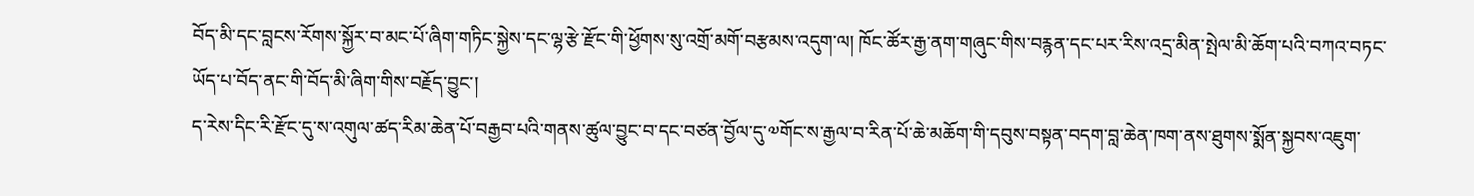བོད་མི་དང་བླངས་རོགས་སྐྱོར་བ་མང་པོ་ཞིག་གཏིང་སྐྱེས་དང་ལྷ་རྩེ་རྫོང་གི་ཕྱོགས་སུ་འགྲོ་མགོ་བརྩམས་འདུག་ལ། ཁོང་ཚོར་རྒྱ་ནག་གཞུང་གིས་བརྙན་དང་པར་རིས་འདྲ་མིན་སྤེལ་མི་ཆོག་པའི་བཀའ་བཏང་ཡོད་པ་བོད་ནང་གི་བོད་མི་ཞིག་གིས་བརྗོད་བྱུང་།
ད་རེས་དིང་རི་རྫོང་དུ་ས་འགུལ་ཚད་རིམ་ཆེན་པོ་བརྒྱབ་པའི་གནས་ཚུལ་བྱུང་བ་དང་བཙན་བྱོལ་དུ་༧གོང་ས་རྒྱལ་བ་རིན་པོ་ཆེ་མཆོག་གི་དབུས་བསྟན་བདག་བླ་ཆེན་ཁག་ནས་ཐུགས་སྨོན་སྐྱབས་འཇུག་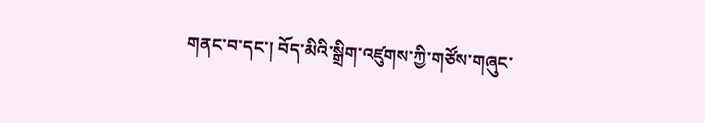གནང་བ་དང་། བོད་མིའི་སྒྲིག་འཛུགས་ཀྱི་གཙོས་གཞུང་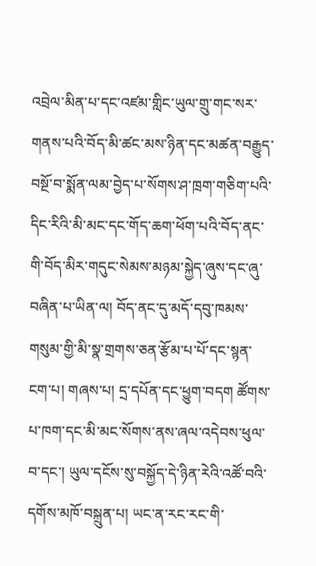འབྲེལ་མིན་པ་དང་འཛམ་གླིང་ཡུལ་གྲུ་གང་སར་གནས་པའི་བོད་མི་ཚང་མས་ཉིན་དང་མཚན་བརྒྱུད་བསྔོ་བ་སྨོན་ལམ་བྱེད་པ་སོགས་ཤ་ཁྲག་གཅིག་པའི་དིང་རིའི་མི་མང་དང་གོད་ཆག་ཕོག་པའི་བོད་ནང་གི་བོད་མིར་གདུང་སེམས་མཉམ་སྐྱེད་ཞུས་དང་ཞུ་བཞིན་པ་ཡིན་ལ། བོད་ནང་དུ་མདོ་དབུ་ཁམས་གསུམ་གྱི་མི་སྣ་གྲགས་ཅན་རྩོམ་པ་པོ་དང་སྙན་ངག་པ། གཞས་པ། དྲ་དཔོན་དང་ཕྱུག་བདག ཚོགས་པ་ཁག་དང་མི་མང་སོགས་ནས་ཞལ་འདེབས་ཕུལ་བ་དང་། ཡུལ་དངོས་སུ་བསྐྱོད་དེ་ཉིན་རེའི་འཚོ་བའི་དགོས་མཁོ་བསྐྲུན་པ། ཡང་ན་རང་རང་གི་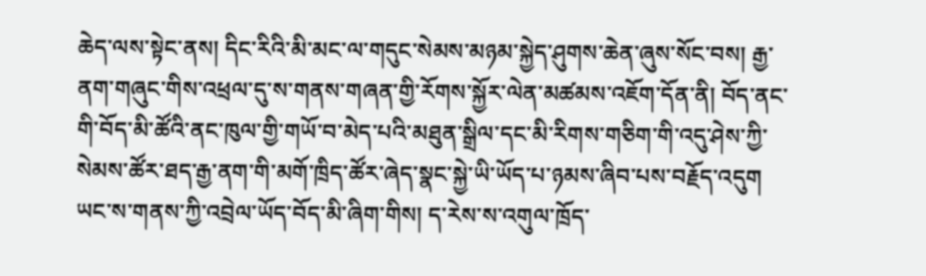ཆེད་ལས་སྟེང་ནས། དིང་རིའི་མི་མང་ལ་གདུང་སེམས་མཉམ་སྐྱེད་ཤུགས་ཆེན་ཞུས་སོང་བས། རྒྱ་ནག་གཞུང་གིས་འཕྲལ་དུ་ས་གནས་གཞན་གྱི་རོགས་སྐྱོར་ལེན་མཚམས་འཇོག་དོན་ནི། བོད་ནང་གི་བོད་མི་ཚོའི་ནང་ཁུལ་གྱི་གཡོ་བ་མེད་པའི་མཐུན་སྒྲིལ་དང་མི་རིགས་གཅིག་གི་འདུ་ཤེས་ཀྱི་སེམས་ཚོར་ཐད་རྒྱ་ནག་གི་མགོ་ཁྲིད་ཚོར་ཞེད་སྣང་སྐྱེ་ཡི་ཡོད་པ་ཉམས་ཞིབ་པས་བརྗོད་འདུག
ཡང་ས་གནས་ཀྱི་འབྲེལ་ཡོད་བོད་མི་ཞིག་གིས། ད་རེས་ས་འགུལ་ཁྲོད་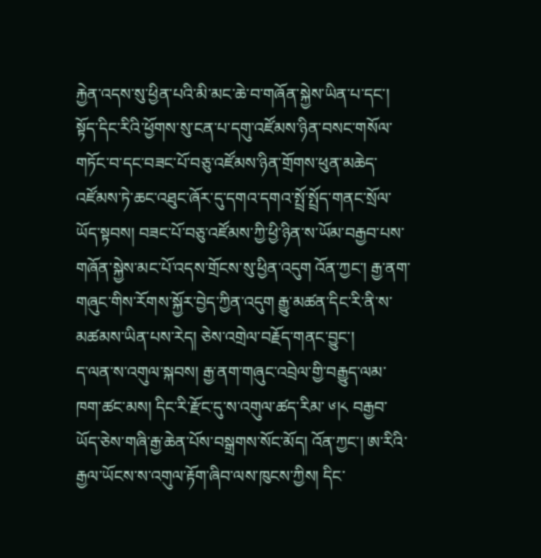རྐྱེན་འདས་སུ་ཕྱིན་པའི་མི་མང་ཆེ་བ་གཞོན་སྐྱེས་ཡིན་པ་དང་། སྟོད་དིང་རིའི་ཕྱོགས་སུ་ངན་པ་དགུ་འཛོམས་ཉིན་བསང་གསོལ་གཏོང་བ་དང་བཟང་པོ་བཅུ་འཛོམས་ཉིན་གྲོགས་ཕུན་མཆེད་འཛོམས་ཏེ་ཆང་འཐུང་ཞོར་དུ་དགའ་དགའ་སྤྲོ་སྤྲོད་གནང་སྲོལ་ཡོད་སྟབས། བཟང་པོ་བཅུ་འཛོམས་ཀྱི་ཕྱི་ཉིན་ས་ཡོམ་བརྒྱབ་པས་གཞོན་སྐྱེས་མང་པོ་འདས་གྲོངས་སུ་ཕྱིན་འདུག འོན་ཀྱང་། རྒྱ་ནག་གཞུང་གིས་རོགས་སྐྱོར་བྱེད་ཀྱིན་འདུག རྒྱུ་མཚན་དིང་རི་ནི་ས་མཚམས་ཡིན་པས་རེད། ཅེས་འགྲེལ་བརྗོད་གནང་བྱུང་།
ད་ལན་ས་འགུལ་སྐབས། རྒྱ་ནག་གཞུང་འབྲེལ་གྱི་བརྒྱུད་ལམ་ཁག་ཚང་མས། དིང་རི་རྫོང་དུ་ས་འགུལ་ཚད་རིམ་ ༦།༨ བརྒྱབ་ཡོད་ཅེས་གཞི་རྒྱ་ཆེན་པོས་བསྒྲགས་སོང་མོད། འོན་ཀྱང་། ཨ་རིའི་རྒྱལ་ཡོངས་ས་འགུལ་རྟོག་ཞིབ་ལས་ཁུངས་ཀྱིས། དིང་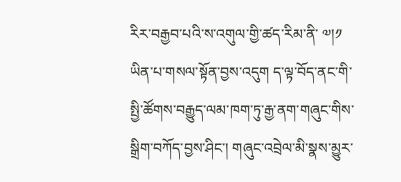རིར་བརྒྱབ་པའི་ས་འགུལ་གྱི་ཚད་རིམ་ནི་ ༧།༡ ཡིན་པ་གསལ་སྟོན་བྱས་འདུག ད་ལྟ་བོད་ནང་གི་སྤྱི་ཚོགས་བརྒྱུད་ལམ་ཁག་ཏུ་རྒྱ་ནག་གཞུང་གིས་སྒྲིག་བཀོད་བྱས་ཤིང་། གཞུང་འབྲེལ་མི་སྣས་མྱུར་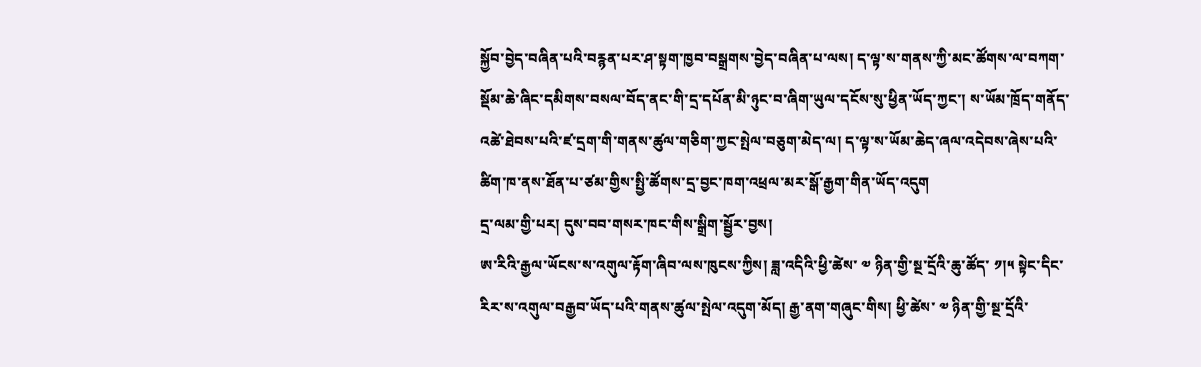སྐྱོབ་བྱེད་བཞིན་པའི་བརྙན་པར་ཤ་སྟག་ཁྱབ་བསྒྲགས་བྱེད་བཞིན་པ་ལས། ད་ལྟ་ས་གནས་ཀྱི་མང་ཚོགས་ལ་བཀག་སྡོམ་ཆེ་ཞིང་དམིགས་བསལ་བོད་ནང་གི་དྲ་དཔོན་མི་ཉུང་བ་ཞིག་ཡུལ་དངོས་སུ་ཕྱིན་ཡོད་ཀྱང་། ས་ཡོམ་ཁྲོད་གནོད་འཚེ་ཐེབས་པའི་ཛ་དྲག་གི་གནས་ཚུལ་གཅིག་ཀྱང་སྤེལ་བཅུག་མེད་ལ། ད་ལྟ་ས་ཡོམ་ཆེད་ཞལ་འདེབས་ཞེས་པའི་ཚིག་ཁ་ནས་ཐོན་པ་ཙམ་གྱིས་སྤྱི་ཚོགས་དྲ་བྱང་ཁག་འཕྲལ་མར་སྒོ་རྒྱག་གིན་ཡོད་འདུག
དྲ་ལམ་གྱི་པར། དུས་བབ་གསར་ཁང་གིས་སྒྲིག་སྦྱོར་བྱས།
ཨ་རིའི་རྒྱལ་ཡོངས་ས་འགུལ་རྟོག་ཞིབ་ལས་ཁུངས་ཀྱིས། ཟླ་འདིའི་ཕྱི་ཚེས་ ༧ ཉིན་གྱི་སྔ་དྲོའི་ཆུ་ཚོད་ ༡།༥ སྟེང་དིང་རིར་ས་འགུལ་བརྒྱབ་ཡོད་པའི་གནས་ཚུལ་སྤེལ་འདུག་མོད། རྒྱ་ནག་གཞུང་གིས། ཕྱི་ཚེས་ ༧ ཉིན་གྱི་སྔ་དྲོའི་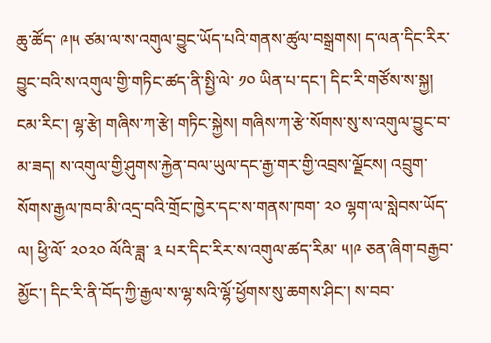ཆུ་ཚོད་ ༩།༥ ཙམ་ལ་ས་འགུལ་བྱུང་ཡོད་པའི་གནས་ཚུལ་བསྒྲགས། ད་ལན་དིང་རིར་བྱུང་བའི་ས་འགུལ་གྱི་གཏིང་ཚད་ནི་སྤྱི་ལེ་ ༡༠ ཡིན་པ་དང་། དིང་རི་གཙོས་ས་སྐྱ། ངམ་རིང་། ལྷ་རྩེ། གཞིས་ཀ་རྩེ། གཏིང་སྐྱེས། གཞིས་ཀ་རྩེ་སོགས་སུ་ས་འགུལ་བྱུང་བ་མ་ཟད། ས་འགུལ་གྱི་ཤུགས་རྐྱེན་བལ་ཡུལ་དང་རྒྱ་གར་གྱི་འབྲས་ལྗོངས། འབྲུག་སོགས་རྒྱལ་ཁབ་མི་འདྲ་བའི་གྲོང་ཁྱེར་དང་ས་གནས་ཁག་ ༢༠ ལྷག་ལ་སླེབས་ཡོད་ལ། ཕྱི་ལོ་ ༢༠༢༠ ལོའི་ཟླ་ ༣ པར་དིང་རིར་ས་འགུལ་ཚད་རིམ་ ༥།༩ ཅན་ཞིག་བརྒྱབ་མྱོང་། དིང་རི་ནི་བོད་ཀྱི་རྒྱལ་ས་ལྷ་སའི་ལྷོ་ཕྱོགས་སུ་ཆགས་ཤིང་། ས་བབ་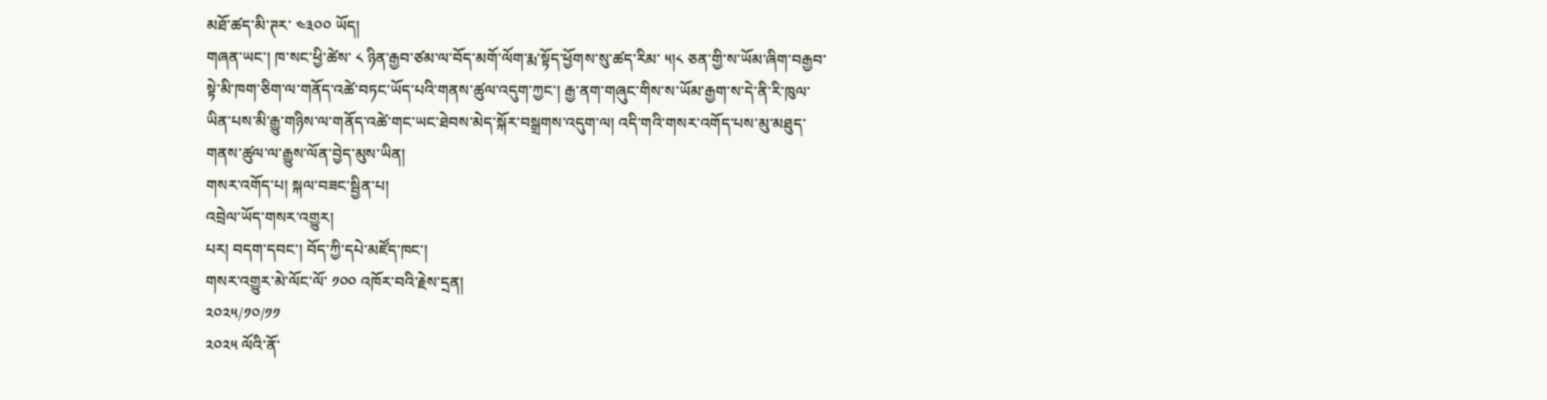མཐོ་ཚད་མི་ཊར་ ༤༣༠༠ ཡོད།
གཞན་ཡང་། ཁ་སང་ཕྱི་ཚེས་ ༨ ཉིན་རྒྱབ་ཙམ་ལ་བོད་མགོ་ལོག་རྨ་སྟོད་ཕྱོགས་སུ་ཚད་རིམ་ ༥།༨ ཅན་གྱི་ས་ཡོམ་ཞིག་བརྒྱབ་སྟེ་མི་ཁག་ཅིག་ལ་གནོད་འཚེ་བཏང་ཡོད་པའི་གནས་ཚུལ་འདུག་ཀྱང་། རྒྱ་ནག་གཞུང་གིས་ས་ཡོམ་རྒྱག་ས་དེ་ནི་རི་ཁུལ་ཡིན་པས་མི་རྒྱུ་གཉིས་ལ་གནོད་འཚེ་གང་ཡང་ཐེབས་མེད་སྐོར་བསྒྲགས་འདུག་ལ། འདི་གའི་གསར་འགོད་པས་མུ་མཐུད་གནས་ཚུལ་ལ་རྒྱུས་ལོན་བྱེད་མུས་ཡིན།
གསར་འགོད་པ། སྐལ་བཟང་སྦྱིན་པ།
འབྲེལ་ཡོད་གསར་འགྱུར།
པར། བདག་དབང་། བོད་ཀྱི་དཔེ་མཛོད་ཁང་།
གསར་འགྱུར་མེ་ལོང་ལོ་ ༡༠༠ འཁོར་བའི་རྗེས་དྲན།
༢༠༢༥/༡༠/༡༡
༢༠༢༥ ལོའི་ནོ་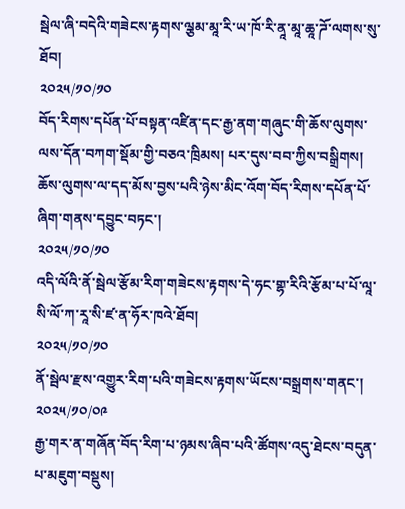སྦེལ་ཞི་བདེའི་གཟེངས་རྟགས་ལྕམ་མཱ་རི་ཡ་ཁོ་རི་ནཱ་མཱ་ཆཱ་ཌོ་ལགས་སུ་ཐོབ།
༢༠༢༥/༡༠/༡༠
བོད་རིགས་དཔོན་པོ་བསྟན་འཛིན་དང་རྒྱ་ནག་གཞུང་གི་ཆོས་ལུགས་ལས་དོན་བཀག་སྡོམ་གྱི་བཅའ་ཁྲིམས། པར་དུས་བབ་ཀྱིས་བསྒྲིགས།
ཆོས་ལུགས་ལ་དད་མོས་བྱས་པའི་ཉེས་མིང་འོག་བོད་རིགས་དཔོན་པོ་ཞིག་གནས་དབྱུང་བཏང་།
༢༠༢༥/༡༠/༡༠
འདི་ལོའི་ནོ་སྦེལ་རྩོམ་རིག་གཟེངས་རྟགས་དེ་ཧང་གྷ་རིའི་རྩོམ་པ་པོ་ལཱ་སི་ལོ་ཀ་རཱ་སི་ཛ་ན་ཧོར་ཁའེ་ཐོབ།
༢༠༢༥/༡༠/༡༠
ནོ་སྦེལ་རྫས་འགྱུར་རིག་པའི་གཟེངས་རྟགས་ཡོངས་བསྒྲགས་གནང་།
༢༠༢༥/༡༠/༠༩
རྒྱ་གར་ན་གཞོན་བོད་རིག་པ་ཉམས་ཞིབ་པའི་ཚོགས་འདུ་ཐེངས་བདུན་པ་མཇུག་བསྡུས།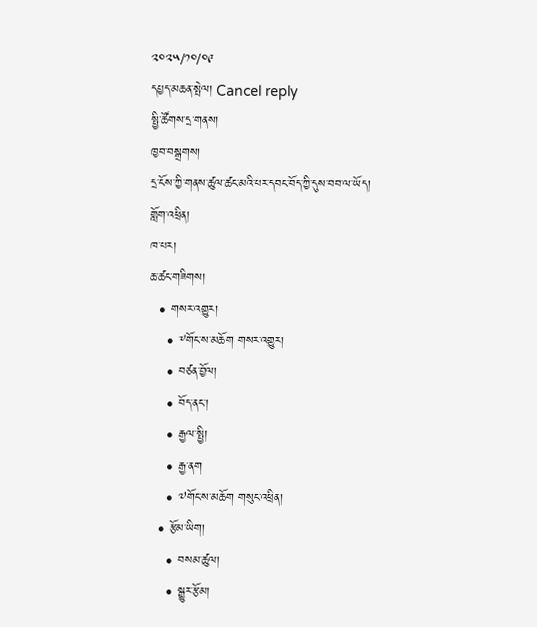༢༠༢༥/༡༠/༠༩
དཔྱད་མཆན་སྤེལ། Cancel reply
སྤྱི་ཚོགས་དྲ་གནས།
ཁྱབ་བསྒྲགས།
དྲ་ངོས་ཀྱི་གནས་ཚུལ་ཚང་མའི་པར་དབང་བོད་ཀྱི་དུས་བབ་ལ་ཡོད།
གློག་འཕྲིན།
ཁ་པར།
ཆ་ཚང་གཟིགས།
  • གསར་འགྱུར།
    • ༸གོང་ས་མཆོག གསར་འགྱུར།
    • བཙན་བྱོལ།
    • བོད་ནང་།
    • རྒྱལ་སྤྱི།
    • རྒྱ་ནག
    • ༧གོང་ས་མཆོག གསུང་འཕྲིན།
  • རྩོམ་ཡིག།
    • བསམ་ཚུལ།
    • སྒྱུར་རྩོམ།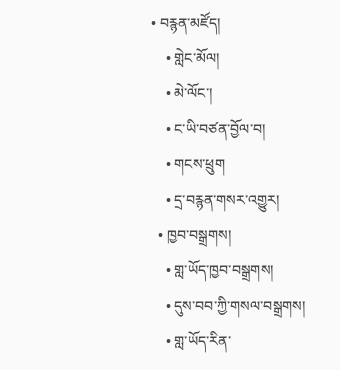• བརྙན་མཛོད།
    • གླེང་མོལ།
    • མེ་ལོང་།
    • ང་ཡི་བཙན་བྱོལ་བ།
    • གངས་ཕྲུག
    • དྲ་བརྙན་གསར་འགྱུར།
  • ཁྱབ་བསྒྲགས།
    • གླ་ཡོད་ཁྱབ་བསྒྲགས།
    • དུས་བབ་ཀྱི་གསལ་བསྒྲགས།
    • གླ་ཡོད་རིན་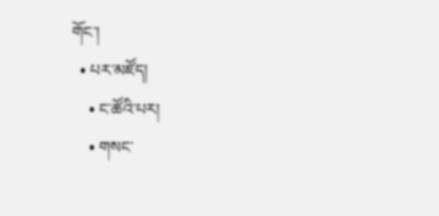གོང་།
  • པར་མཛོད།
    • ང་ཚོའི་པར།
    • གསང་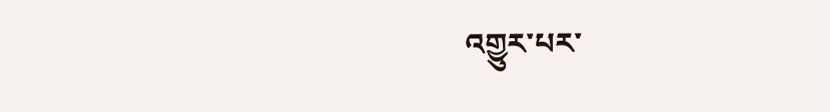འགྱུར་པར་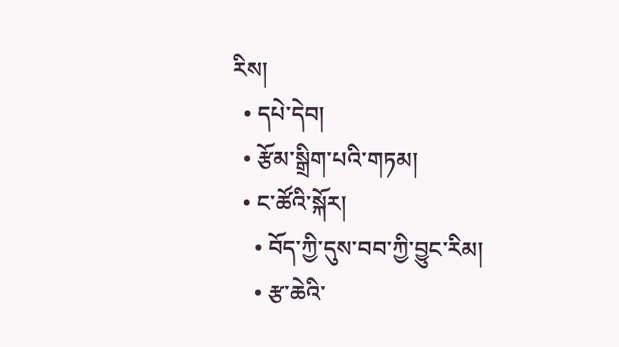རིས།
  • དཔེ་དེབ།
  • རྩོམ་སྒྲིག་པའི་གཏམ།
  • ང་ཚོའི་སྐོར།
    • བོད་ཀྱི་དུས་བབ་ཀྱི་བྱུང་རིམ།
    • རྩ་ཆེའི་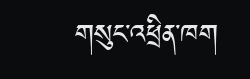གསུང་འཕྲིན་ཁག